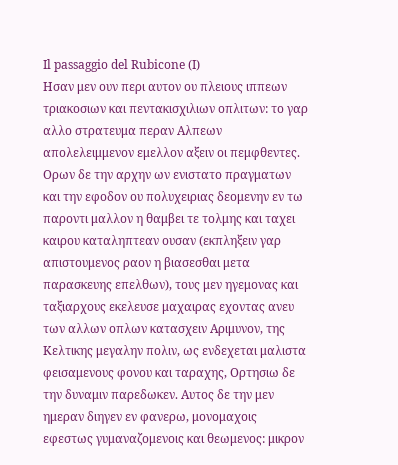Il passaggio del Rubicone (I)
Ησαν μεν ουν περι αυτον ου πλειους ιππεων τριακοσιων και πεντακισχιλιων οπλιτων: το γαρ αλλο στρατευμα περαν Αλπεων απολελειμμενον εμελλον αξειν οι πεμφθεντες. Ορων δε την αρχην ων ενιστατο πραγματων και την εφοδον ου πολυχειριας δεομενην εν τω παροντι μαλλον η θαμβει τε τολμης και ταχει καιρου καταληπτεαν ουσαν (εκπληξειν γαρ απιστουμενος ραον η βιασεσθαι μετα παρασκευης επελθων), τους μεν ηγεμονας και ταξιαρχους εκελευσε μαχαιρας εχοντας ανευ των αλλων οπλων κατασχειν Αριμυνον, της Κελτικης μεγαλην πολιν, ως ενδεχεται μαλιστα φεισαμενους φονου και ταραχης, Ορτησιω δε την δυναμιν παρεδωκεν. Αυτος δε την μεν ημεραν διηγεν εν φανερω, μονομαχοις εφεστως γυμαναζομενοις και θεωμενος: μικρον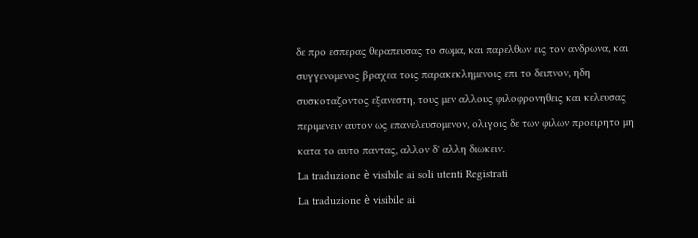δε προ εσπερας θεραπευσας το σωμα, και παρελθων εις τον ανδρωνα, και συγγενομενος βραχεα τοις παρακεκλημενοις επι το δειπνον, ηδη συσκοταζοντος εξανεστη, τους μεν αλλους φιλοφρονηθεις και κελευσας περιμενειν αυτον ως επανελευσομενον, ολιγοις δε των φιλων προειρητο μη κατα το αυτο παντας, αλλον δ' αλλη διωκειν.
La traduzione è visibile ai soli utenti Registrati
La traduzione è visibile ai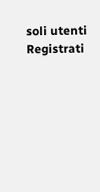soli utenti Registrati